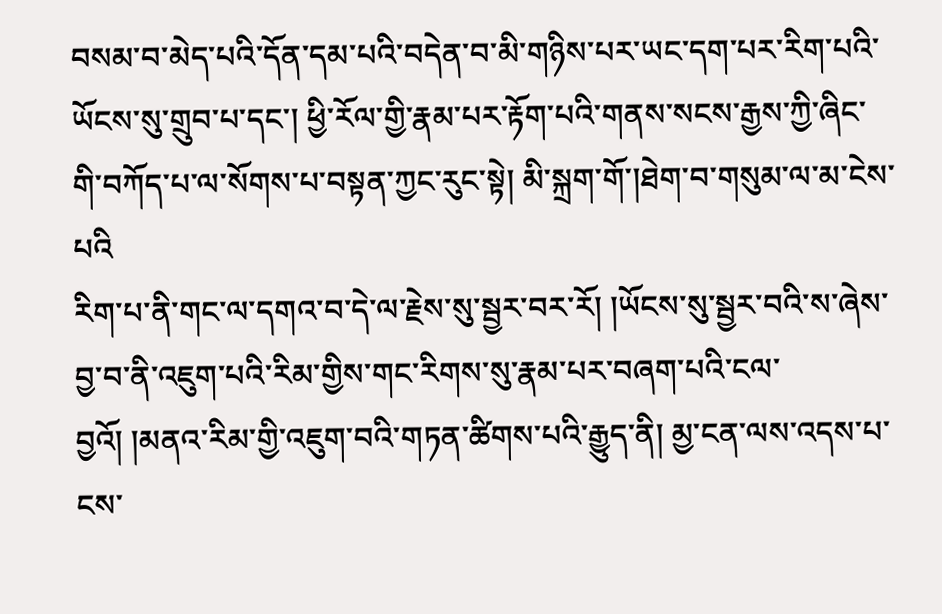བསམ་བ་མེད་པའི་དོན་དམ་པའི་བདེན་བ་མི་གཉིས་པར་ཡང་དག་པར་རིག་པའི་ཡོངས་སུ་གྲུབ་པ་དང་། ཕྱི་རོལ་གྱི་རྣམ་པར་རྟོག་པའི་གནས་སངས་རྒྱས་ཀྱི་ཞིང་གི་བཀོད་པ་ལ་སོགས་པ་བསྟན་ཀྱང་རུང་སྟེ། མི་སྐྲག་གོ་།ཐེག་བ་གསུམ་ལ་མ་ངེས་པའི
རིག་པ་ནི་གང་ལ་དགའ་བ་དེ་ལ་རྗེས་སུ་སྦྱར་བར་རོ། །ཡོངས་སུ་སྦྱར་བའི་ས་ཞེས་བྱ་བ་ནི་འཇུག་པའི་རིམ་གྱིས་གང་རིགས་སུ་རྣམ་པར་བཞག་པའི་ངལ་བྱའོ། །མནའ་རིམ་གྱི་འཇུག་བའི་གཏན་ཚིགས་པའི་རྒྱུད་ནི། མྱ་ངན་ལས་འདས་པ་ངས་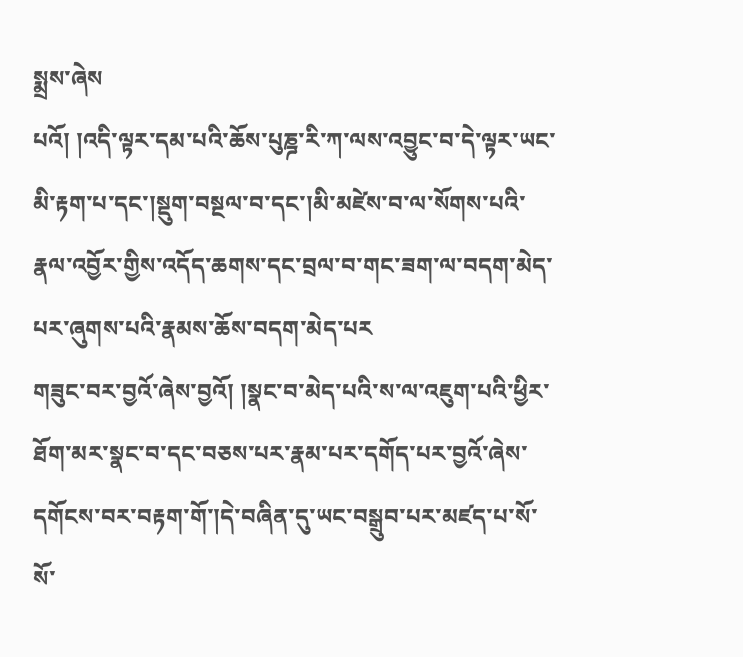སྨྲས་ཞེས
པའོ། །འདི་ལྟར་དམ་པའི་ཆོས་པུཎྜ་རི་ཀ་ལས་འབྱུང་བ་དེ་ལྟར་ཡང་མི་རྟག་པ་དང་།སྡུག་བསྔལ་བ་དང་།མི་མཛེས་བ་ལ་སོགས་པའི་རྣལ་འབྱོར་གྱིས་འདོད་ཆགས་དང་བྲལ་བ་གང་ཟག་ལ་བདག་མེད་པར་ཞུགས་པའི་རྣམས་ཆོས་བདག་མེད་པར
གཟུང་བར་བྱའོ་ཞེས་བྱའོ། །སྣང་བ་མེད་པའི་ས་ལ་འཇུག་པའི་ཕྱིར་ཐོག་མར་སྣང་བ་དང་བཅས་པར་རྣམ་པར་དགོད་པར་བྱའོ་ཞེས་དགོངས་བར་བརྟག་གོ་།དེ་བཞིན་དུ་ཡང་བསྒྲུབ་པར་མཛད་པ་སོ་སོ་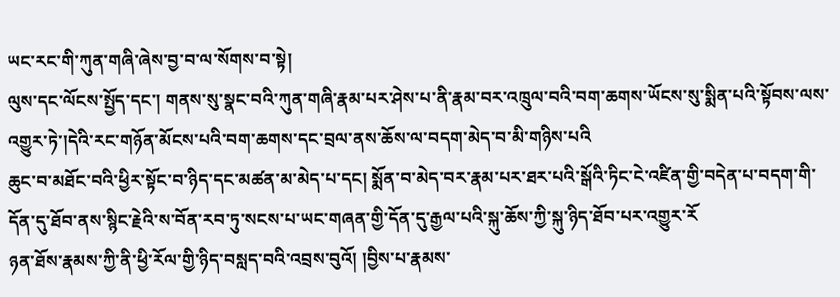ཡང་རང་གི་ཀུན་གཞི་ཞེས་བྱ་བ་ལ་སོགས་བ་སྟེ།
ལུས་དང་ལོངས་སྤྱོད་དང་། གནས་སུ་སྣང་བའི་ཀུན་གཞི་རྣམ་པར་ཤེས་པ་ནི་རྣམ་བར་འཁྲུལ་བའི་བག་ཆགས་ཡོངས་སུ་སྨིན་པའི་སྟོབས་ལས་འགྱུར་ཏེ་།དེའི་རང་གཉོན་མོངས་པའི་བག་ཆགས་དང་བྲལ་ནས་ཆོས་ལ་བདག་མེད་བ་མི་གཉིས་པའི
ཆུང་བ་མཐོང་བའི་ཕྱིར་སྟོང་བ་ཉིད་དང་མཚན་མ་མེད་པ་དང། སྨོན་བ་མེད་བར་རྣམ་པར་ཐར་པའི་སྒོའི་ཏིང་ངེ་འཛིན་གྱི་བདེན་པ་བདག་གི་དོན་དུ་ཐོབ་ནས་སྙིང་རྗེའི་ས་བོན་རབ་ཏུ་སངས་པ་ཡང་གཞན་གྱི་དོན་དུ་རྒྱལ་པའི་སྐུ་ཆོས་ཀྱི་སྐུ་ཉིད་ཐོབ་པར་འགྱུར་རོ
ཉན་ཐོས་རྣམས་ཀྱི་ནི་ཕྱི་རོལ་གྱི་ཉིད་བསླད་བའི་འབྲས་བུའོ། །བྱིས་པ་རྣམས་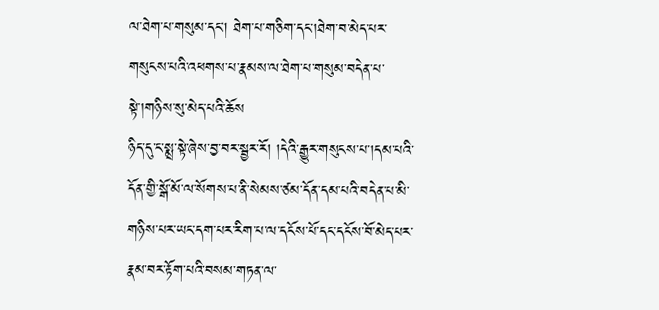ལ་ཐེག་པ་གསུམ་དང། ཐེག་པ་གཅིག་དང་།ཐེག་བ་མེད་པར་གསུངས་པའི་འཕགས་པ་རྣམས་ལ་ཐེག་པ་གསུམ་བདེན་པ་སྟེ་།གཉིས་སུ་མེད་པའི་ཆོས
ཉིད་དུ་ང་སྨྲ་སྟེ་ཞེས་བྱ་བར་སྦྱར་རོ། །དེའི་རྒྱུར་གསུངས་པ་།དམ་པའི་དོན་གྱི་སྒོ་མོ་ལ་སོགས་པ་ནི་སེམས་ཙམ་དོན་དམ་པའི་བདེན་པ་མི་གཉིས་པར་ཡང་དག་པར་རིག་པ་ལ་དངོས་པོ་དང་དངོས་བོ་མེད་པར་རྣམ་བར་རྟོག་པའི་བསམ་གཏན་ལ་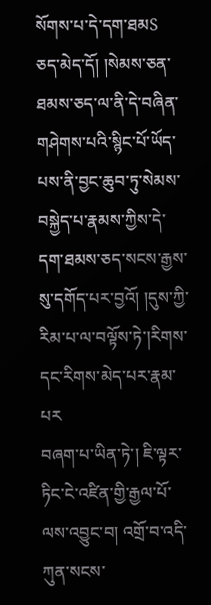སོགས་པ་དེ་དག་ཐམS
ཅད་མེད་དོ། །སེམས་ཅན་ཐམས་ཅད་ལ་ནི་དེ་བཞིན་གཤེགས་པའི་སྙིང་པོ་ཡོད་པས་ནི་བྱང་ཆུབ་ཏུ་སེམས་བསྐྱེད་པ་རྣམས་ཀྱིས་དེ་དག་ཐམས་ཅད་སངས་རྒྱས་སུ་དགོད་པར་བྱའོ། །དུས་ཀྱི་རིམ་པ་ལ་བལྟོས་ཏེ་།རིགས་དང་རིགས་མེད་པར་རྣམ་པར
བཞག་པ་ཡིན་ཏེ་། ཇི་ལྟར་ཏིང་ངེ་འཛིན་གྱི་རྒྱལ་པོ་ལས་འབྱུང་བ། འགྲོ་བ་འདི་ཀུན་སངས་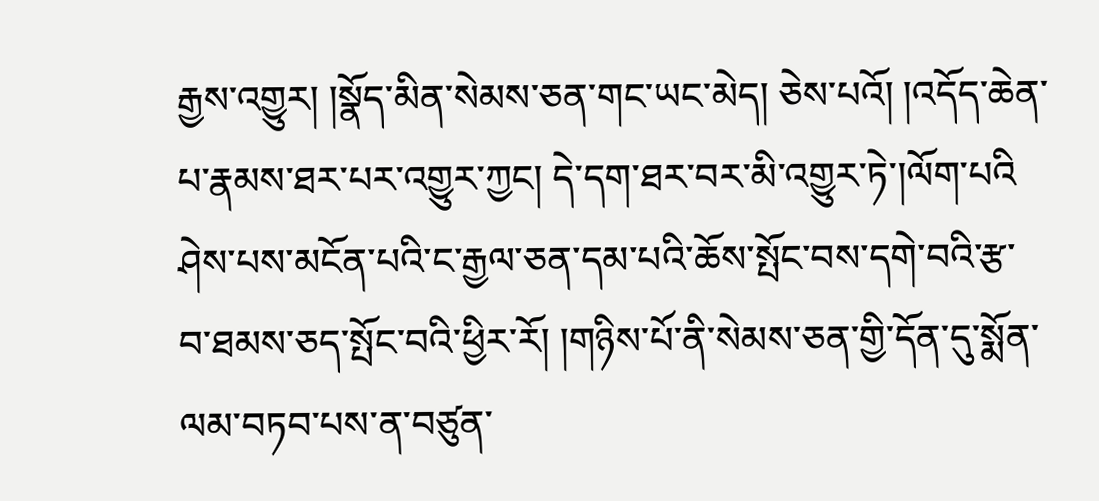རྒྱས་འགྱུར། །སྣོད་མིན་སེམས་ཅན་གང་ཡང་མེད། ཅེས་པའོ། །འདོད་ཆེན་པ་རྣམས་ཐར་པར་འགྱུར་ཀྱང། དེ་དག་ཐར་བར་མི་འགྱུར་ཏེ་།ལོག་པའི
ཤེས་པས་མངོན་པའི་ང་རྒྱལ་ཅན་དམ་པའི་ཆོས་སྤོང་བས་དགེ་བའི་རྩ་བ་ཐམས་ཅད་སྤོང་བའི་ཕྱིར་རོ། །གཉིས་པོ་ནི་སེམས་ཅན་གྱི་དོན་དུ་སྨོན་ལམ་བཏབ་པས་ན་བཙུན་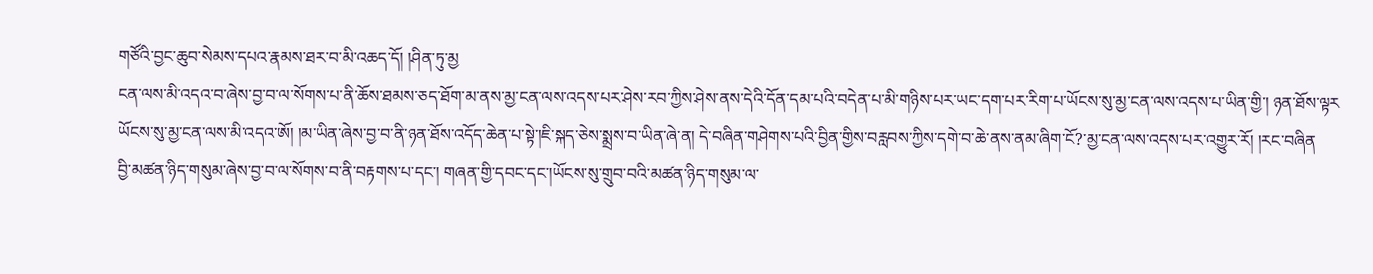གཙོའི་བྱང་ཆུབ་སེམས་དཔའ་རྣམས་ཐར་བ་མི་འཆད་དོ། །ཤིན་ཏུ་མྱ
ངན་ལས་མི་འདའ་བ་ཞེས་བྱ་བ་ལ་སོགས་པ་ནི་ཆོས་ཐམས་ཅད་ཐོག་མ་ནས་མྱ་ངན་ལས་འདས་པར་ཤེས་རབ་ཀྱིས་ཤེས་ནས་དེའི་དོན་དམ་པའི་བདེན་པ་མི་གཉིས་པར་ཡང་དག་པར་རིག་པ་ཡོངས་སུ་མྱ་ངན་ལས་འདས་པ་ཡིན་གྱི་། ཉན་ཐོས་ལྟར
ཡོངས་སུ་མྱ་ངན་ལས་མི་འདའ་ཨོ། །མ་ཡིན་ཞེས་བྱ་བ་ནི་ཉན་ཐོས་འདོད་ཆེན་པ་སྟེ་།ཇི་སྐད་ཅེས་སྨྲས་བ་ཡིན་ཞེ་ན། དེ་བཞིན་གཤེགས་པའི་བྱིན་གྱིས་བརླབས་ཀྱིས་དགེ་བ་ཆེ་ནས་ནམ་ཞིག་ངོ?་མྱ་ངན་ལས་འདས་པར་འགྱུར་རོ། །རང་བཞིན
བྱི་མཚན་ཉིད་གསུམ་ཞེས་བྱ་བ་ལ་སོགས་བ་ནི་བརྟགས་པ་དང་། གཞན་གྱི་དབང་དང་།ཡོངས་སུ་གྲུབ་བའི་མཚན་ཉིད་གསུམ་ལ་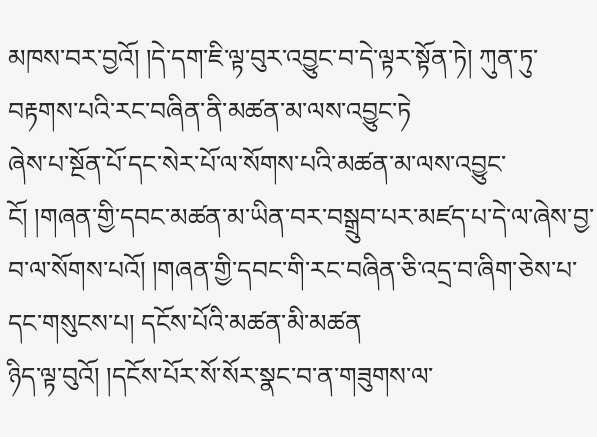མཁས་བར་བྱའོ། །དེ་དག་ཇི་ལྟ་བུར་འབྱུང་བ་དེ་ལྟར་སྟོན་ཏེ། ཀུན་ཏུ་བརྟགས་པའི་རང་བཞིན་ནི་མཚན་མ་ལས་འབྱུང་ཏེ
ཞེས་པ་སྔོན་པོ་དང་སེར་པོ་ལ་སོགས་པའི་མཚན་མ་ལས་འབྱུང་ངོ། །གཞན་གྱི་དབང་མཚན་མ་ཡིན་བར་བསྒྲུབ་པར་མཛད་པ་དེ་ལ་ཞེས་བྱ་བ་ལ་སོགས་པའོ། །གཞན་གྱི་དབང་གི་རང་བཞིན་ཅི་འདྲ་བ་ཞིག་ཅེས་པ་དང་གསུངས་པ། དངོས་པོའི་མཚན་མི་མཚན
ཉིད་ལྟ་བུའོ། །དངོས་པོར་སོ་སོར་སྣང་བ་ན་གཟུགས་ལ་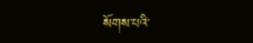སོགས་པའི་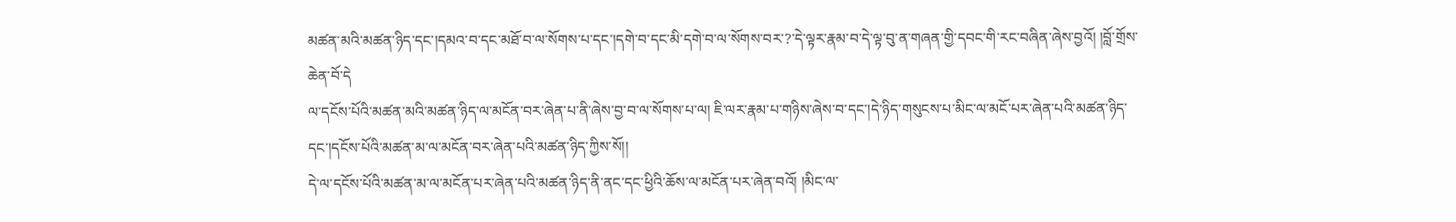མཚན་མའི་མཚན་ཉིད་དང་།དམའ་བ་དང་མཐོ་བ་ལ་སོགས་པ་དང་།དགེ་བ་དང་མི་དགེ་བ་ལ་སོགས་བར་?་དེ་ལྟར་རྣམ་བ་དེ་ལྟ་བུ་ན་གཞན་གྱི་དབང་གི་རང་བཞིན་ཞེས་བྱའོ། །བློ་གྲོས་ཆེན་བོ་དེ
ལ་དངོས་པོའི་མཚན་མའི་མཚན་ཉིད་ལ་མངོན་བར་ཞེན་པ་ནི་ཞེས་བྱ་བ་ལ་སོགས་པ་ལ། ཇི་ལར་རྣམ་པ་གཉིས་ཞེས་བ་དང་།དེ་ཉིད་གསུངས་པ་མིང་ལ་མངོ་པར་ཞེན་པའི་མཚན་ཉིད་དང་།དངོས་པོའི་མཚན་མ་ལ་མངོན་བར་ཞེན་པའི་མཚན་ཉིད་ཀྱིས་སོ།།
དེ་ལ་དངོས་པོའི་མཚན་མ་ལ་མངོན་པར་ཞེན་པའི་མཚན་ཉིད་ནི་ནང་དང་ཕྱིའི་ཆོས་ལ་མངོན་པར་ཞེན་བའོ། །མིང་ལ་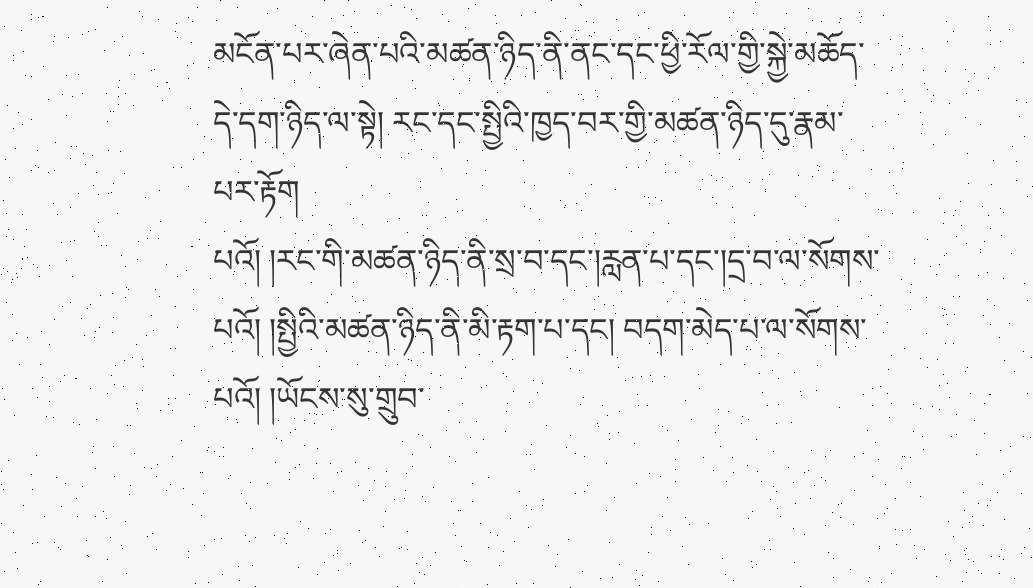མངོན་པར་ཞེན་པའི་མཚན་ཉིད་ནི་ནང་དང་ཕྱི་རོལ་གྱི་སྐྱེ་མཆོད་དེ་དག་ཉིད་ལ་སྟེ། རང་དང་སྤྱིའི་ཁྱད་བར་གྱི་མཚན་ཉིད་དུ་རྣམ་པར་རྟོག
པའོ། །རང་གི་མཚན་ཉིད་ནི་སྲ་བ་དང་།རླན་པ་དང་།དྲ་བ་ལ་སོགས་པའོ། །སྤྱིའི་མཚན་ཉིད་ནི་མི་རྟག་པ་དང། བདག་མེད་པ་ལ་སོགས་པའོ། །ཡོངས་སུ་གྲུབ་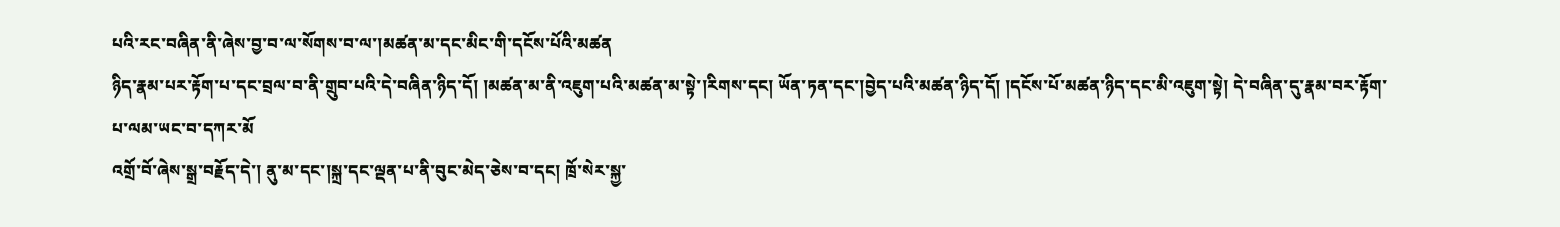པའི་རང་བཞིན་ནི་ཞེས་བྱ་བ་ལ་སོགས་བ་ལ་།མཚན་མ་དང་མིང་གི་དངོས་པོའི་མཚན
ཉིད་རྣམ་པར་རྟོག་པ་དང་བྲལ་བ་ནི་གྲུབ་པའི་དེ་བཞིན་ཉིད་དོ། །མཚན་མ་ནི་འཇུག་པའི་མཚན་མ་སྟེ་།རིགས་དང། ཡོན་ཏན་དང་།བྱེད་པའི་མཚན་ཉིད་དོ། །དངོས་པོ་མཚན་ཉིད་དང་མི་འཇུག་སྟེ། དེ་བཞིན་དུ་རྣམ་བར་རྟོག་པ་ལམ་ཡང་བ་དཀར་མོ
འགྲོ་བོ་ཞེས་སྒྲ་བརྗོད་དེ་། ནུ་མ་དང་།སྐྲ་དང་ལྡན་པ་ནི་བུང་མེད་ཅེས་བ་དང། ཁྲོ་སེར་སྐྱ་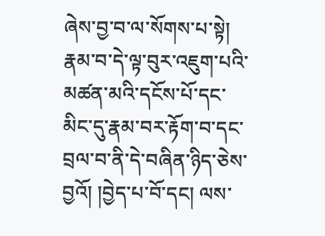ཞེས་བྱ་བ་ལ་སོགས་པ་སྟེ། རྣམ་བ་དེ་ལྟ་བུར་འཇུག་པའི་མཚན་མའི་དངོས་པོ་དང་མིང་དུ་རྣམ་བར་རྟོག་བ་དང་བྲལ་བ་ནི་དེ་བཞིན་ཉིད་ཅེས་བྱའོ། །བྱེད་པ་བོ་དང། ལས་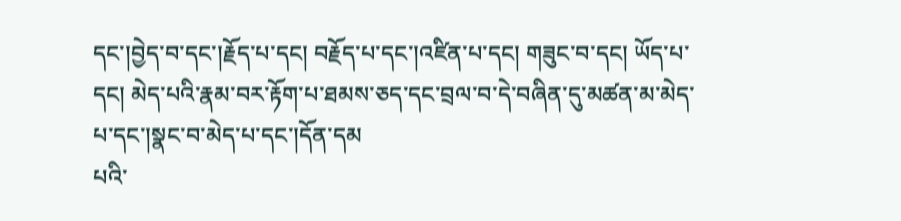དང་།བྱེད་བ་དང་།རྗོད་པ་དང། བརྗོད་པ་དང་།འཛིན་པ་དང། གཟུང་བ་དང། ཡོད་པ་དང། མེད་པའི་རྣམ་བར་རྟོག་པ་ཐམས་ཅད་དང་བྲལ་བ་དེ་བཞིན་དུ་མཚན་མ་མེད་པ་དང་།སྣང་བ་མེད་པ་དང་།དོན་དམ
པའི་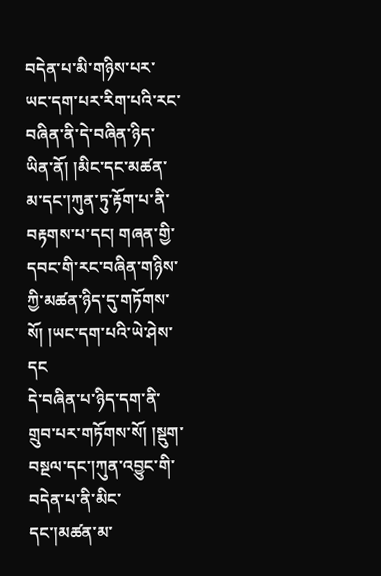བདེན་པ་མི་གཉིས་པར་ཡང་དག་པར་རིག་པའི་རང་བཞིན་ནི་དེ་བཞིན་ཉིད་ཡིན་ནོ། །མིང་དང་མཚན་མ་དང་།ཀུན་ཏུ་རྟོག་པ་ནི་བརྟགས་པ་དང། གཞན་གྱི་དབང་གི་རང་བཞིན་གཉིས་ཀྱི་མཚན་ཉིད་དུ་གཏོགས་སོ། །ཡང་དག་པའི་ཡེ་ཤེས་དང
དེ་བཞིན་པ་ཉིད་དག་ནི་གྲུབ་པར་གཏོགས་སོ། །སྡུག་བསྔལ་དང་།ཀུན་འབྱུང་གི་བདེན་པ་ནི་མིང་དང་།མཚན་མ་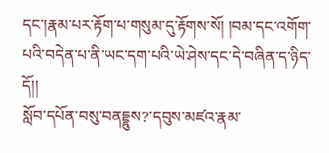དང་།རྣམ་པར་རྟོག་པ་གསུམ་དུ་རྟོགས་སོ། །བམ་དང་འགོག་པའི་བདེན་པ་ནི་ཡང་དག་པའི་ཡེ་ཤེས་དང་དེ་བཞིན་ད་ཉིད་དོ།།
སློབ་དཔོན་བསུ་བནདྡྷུས?་དབུས་མཛའ་རྣམ་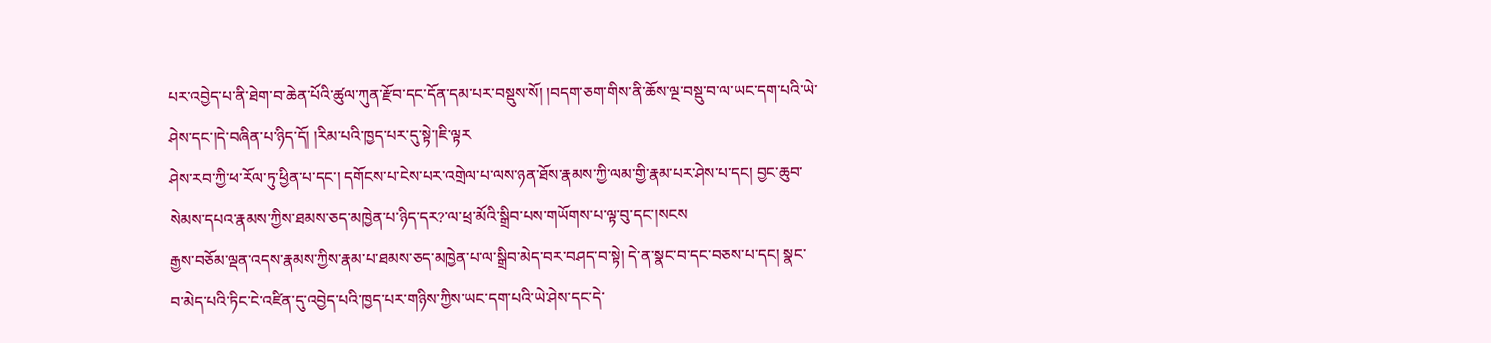པར་འབྱེད་པ་ནི་ཐེག་བ་ཆེན་པོའི་ཚུལ་ཀུན་རྫོབ་དང་དོན་དམ་པར་བསྡུས་སོ། །བདག་ཅག་གིས་ནི་ཆོས་ལྔ་བསྡུ་བ་ལ་ཡང་དག་པའི་ཡེ་ཤེས་དང་།དེ་བཞིན་པ་ཉིད་དོ། །རིམ་པའི་ཁྱད་པར་དུ་སྟེ་།ཇི་ལྟར
ཤེས་རབ་ཀྱི་ཕ་རོལ་ཏུ་ཕྱིན་པ་དང་། དགོངས་པ་ངེས་པར་འགྲེལ་པ་ལས་ཉན་ཐོས་རྣམས་ཀྱི་ལམ་གྱི་རྣམ་པར་ཤེས་པ་དང། བྱང་ཆུབ་སེམས་དཔའ་རྣམས་ཀྱིས་ཐམས་ཅད་མཁྱེན་པ་ཉིད་དར?་ལ་ཕྲ་མོའི་སྒྲིབ་པས་གཡོགས་པ་ལྟ་བུ་དང་།སངས
རྒྱས་བཅོམ་ལྡན་འདས་རྣམས་ཀྱིས་རྣམ་པ་ཐམས་ཅད་མཁྱེན་པ་ལ་སྒྲིབ་མེད་བར་བཤད་བ་སྟེ། དེ་ན་སྣང་བ་དང་བཅས་པ་དང། སྣང་བ་མེད་པའི་ཏིང་ངེ་འཛིན་དུ་འབྱེད་པའི་ཁྱད་པར་གཉིས་ཀྱིས་ཡང་དག་པའི་ཡེ་ཤེས་དང་དེ་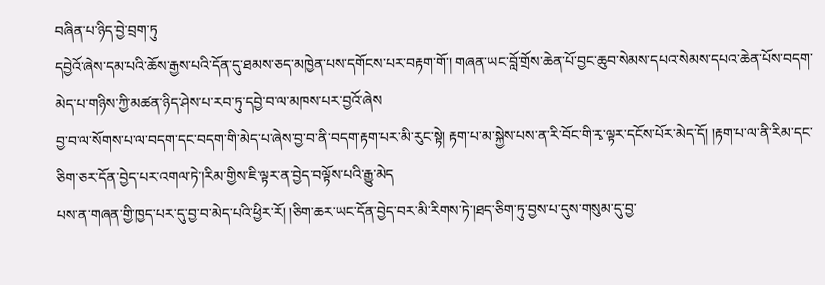བཞིན་པ་ཉིད་བྱེ་བྲག་ཏུ
དབྱེའོ་ཞེས་དམ་པའི་ཆོས་རྒྱས་པའི་དོན་དུ་ཐམས་ཅད་མཁྱེན་པས་དགོངས་པར་བརྟག་གོ་། གཞན་ཡང་བློ་གྲོས་ཆེན་པོ་བྱང་ཆུབ་སེམས་དཔའ་སེམས་དཔའ་ཆེན་པོས་བདག་མེད་པ་གཉིས་ཀྱི་མཚན་ཉིད་ཤེས་པ་རབ་ཏུ་དབྱེ་བ་ལ་མཁས་པར་བྱའོ་ཞེས
བྱ་བ་ལ་སོགས་པ་ལ་བདག་དང་བདག་གི་མེད་པ་ཞེས་བྱ་བ་ནི་བདག་རྟག་པར་མི་རུང་སྟེ། རྟག་པ་མ་སྐྱེས་པས་ན་རི་བོང་གི་རྭ་ལྟར་དངོས་པོར་མེད་དོ། །རྟག་པ་ལ་ནི་རིམ་དང་ཅིག་ཅར་དོན་བྱེད་པར་འགལ་ཏེ་།རིམ་གྱིས་ཇི་ལྟར་ན་བྱེད་བལྟོས་པའི་རྒྱུ་མེད
པས་ན་གཞན་གྱི་ཁྱད་པར་དུ་བྱ་བ་མེད་པའི་ཕྱིར་རོ། །ཅིག་ཆར་ཡང་དོན་བྱེད་བར་མི་རིགས་ཏེ་།ཐད་ཅིག་ཏུ་བྱས་པ་དུས་གསུམ་དུ་བྱ་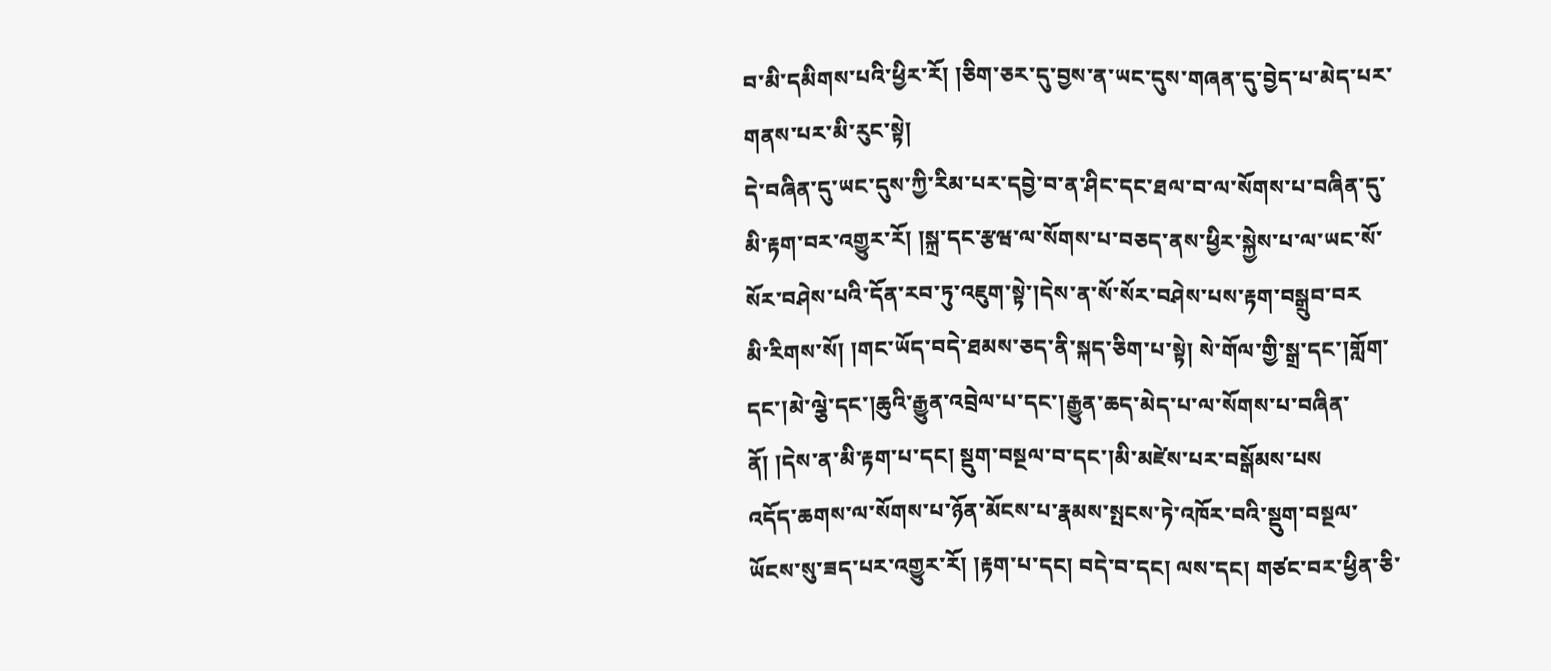བ་མི་དམིགས་པའི་ཕྱིར་རོ། །ཅིག་ཅར་དུ་བྱས་ན་ཡང་དུས་གཞན་དུ་བྱེད་པ་མེད་པར་གནས་པར་མི་རུང་སྟེ།
དེ་བཞིན་དུ་ཡང་དུས་ཀྱི་རིམ་པར་དབྱེ་བ་ན་ཤིང་དང་ཐལ་བ་ལ་སོགས་པ་བཞིན་དུ་མི་རྟག་བར་འགྱུར་རོ། །སྐྲ་དང་རྩཝ་ལ་སོགས་པ་བཅད་ནས་ཕྱིར་སྐྱེས་པ་ལ་ཡང་སོ་སོར་བཤེས་པའི་དོན་རབ་ཏུ་འཇུག་སྟེ་།དེས་ན་སོ་སོར་བཤེས་པས་རྟག་བསྒྲུབ་བར
མི་རིགས་སོ། །གང་ཡོད་བདེ་ཐམས་ཅད་ནི་སྐད་ཅིག་པ་སྟེ། སེ་གོལ་གྱི་སྒྲ་དང་།གློག་དང་།མེ་ལྕེ་དང་།ཆུའི་རྒྱུན་འབྲེལ་པ་དང་།རྒྱུན་ཆད་མེད་པ་ལ་སོགས་པ་བཞིན་ནོ། །དེས་ན་མི་རྟག་པ་དང། སྡུག་བསྔལ་བ་དང་།མི་མཛེས་པར་བསྒོམས་པས
འདོད་ཆགས་ལ་སོགས་པ་ཉོན་མོངས་པ་རྣམས་སྤངས་ཏེ་འཁོར་བའི་སྡུག་བསྔལ་ཡོངས་སུ་ཟད་པར་འགྱུར་རོ། །རྟག་པ་དང། བདེ་བ་དང། ལས་དང། གཙང་བར་ཕྱིན་ཅི་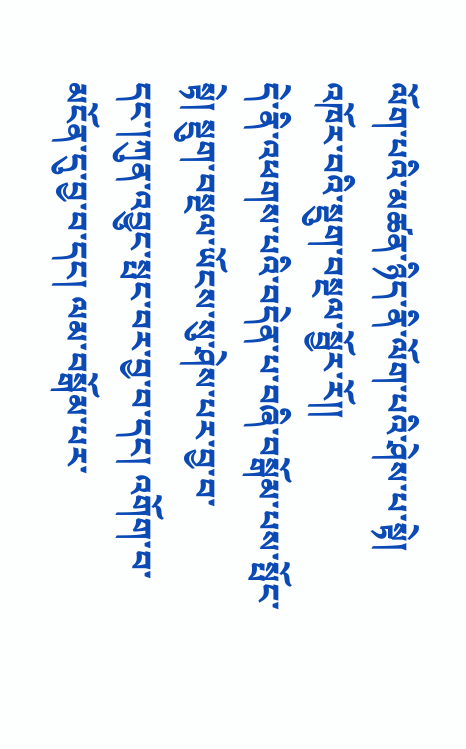ལོག་པའི་མཚན་ཉིད་ནི་ལོག་པའི་ཤེས་པ་སྟེ། འཁོར་བའི་སྡུག་བསྔལ་སྦྱོར་རོ།།
དེ་ནི་འཕགས་པའི་བདེན་པ་བཞི་བསྒོམ་པས་སྤོང་སྟེ། སྡུག་བསྔལ་ཡོངས་སུ་ཤེས་པར་བྱ་བ་དང་།ཀུན་འབྱུང་སྤང་བར་བྱ་བ་དང། འགོག་བ་མངོན་དུ་བྱ་བ་དང། ལམ་བསྒོམ་པར་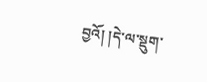བྱའོ། །དེ་ལ་སྡུག་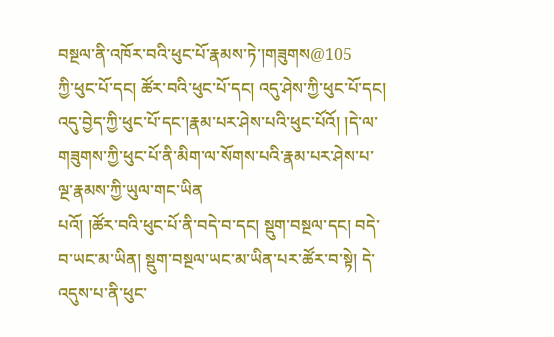བསྔལ་ནི་འཁོར་བའི་ཕུང་པོ་རྣམས་ཏེ་།གཟུགས@105
ཀྱི་ཕུང་པོ་དང། ཚོར་བའི་ཕུང་པོ་དང། འདུ་ཤེས་ཀྱི་ཕུང་པོ་དང། འདུ་བྱེད་ཀྱི་ཕུང་པོ་དང་།རྣམ་པར་ཤེས་པའི་ཕུང་པོའོ། །དེ་ལ་གཟུགས་ཀྱི་ཕུང་པོ་ནི་མིག་ལ་སོགས་པའི་རྣམ་པར་ཤེས་པ་ལྔ་རྣམས་ཀྱི་ཡུལ་གང་ཡིན
པའོ། །ཚོར་བའི་ཕུང་པོ་ནི་བདེ་བ་དང། སྡུག་བསྔལ་དང། བདེ་བ་ཡང་མ་ཡིན། སྡུག་བསྔལ་ཡང་མ་ཡིན་པར་ཚོར་བ་སྟེ། དེ་འདུས་པ་ནི་ཕུང་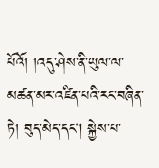པོའོ། །འདུ་ཤེས་ནི་ཡུལ་ལ་མཚན་མར་འཛིན་པའི་རང་བཞིན་ཏེ། བུད་མེད་དང། སྐྱེས་པ་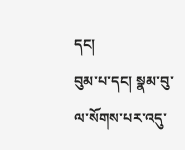དང།
བུམ་པ་དང། སྣམ་བུ་ལ་སོགས་པར་འདུ་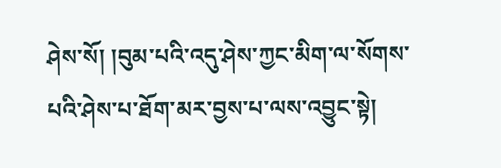ཤེས་སོ། །བུམ་པའི་འདུ་ཤེས་ཀྱང་མིག་ལ་སོགས་པའི་ཤེས་པ་ཐོག་མར་བྱས་པ་ལས་འབྱུང་སྟེ།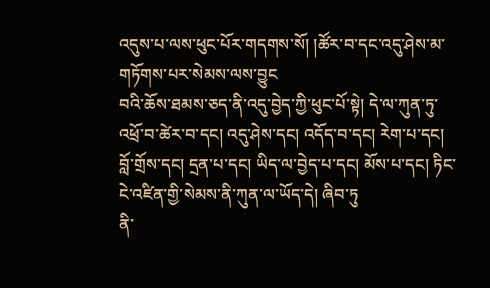འདུས་པ་ལས་ཕུང་པོར་གདགས་སོ། །ཚོར་བ་དང་འདུ་ཤེས་མ་གཏོགས་པར་སེམས་ལས་བྱུང
བའི་ཆོས་ཐམས་ཅད་ནི་འདུ་བྱེད་ཀྱི་ཕུང་པོ་སྟེ། དེ་ལ་ཀུན་ཏུ་འཕྲོ་བ་ཚེར་བ་དང། འདུ་ཤེས་དང། འདོད་བ་དང། རེག་པ་དང། བློ་གྲོས་དང། དྲན་པ་དང། ཡིད་ལ་བྱེད་པ་དང། མོས་པ་དང། ཏིང་ངེ་འཛིན་གྱི་སེམས་ནི་ཀུན་ལ་ཡོད་དེ། ཞིབ་ཏུ
ནི་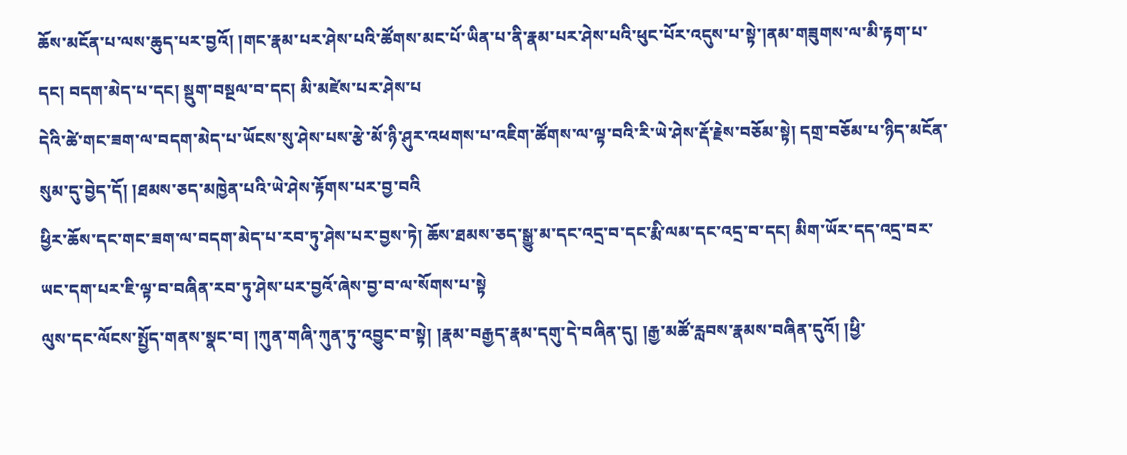ཆོས་མངོན་པ་ལས་ཆུད་པར་བྱའོ། །གང་རྣམ་པར་ཤེས་པའི་ཚོགས་མང་པོ་ཡིན་པ་ནི་རྣམ་པར་ཤེས་པའི་ཕུང་པོར་འདུས་པ་སྟེ་།ནམ་གཟུགས་ལ་མི་རྟག་པ་དང། བདག་མེད་པ་དང། སྡུག་བསྔལ་བ་དང། མི་མཛེས་པར་ཤེས་པ
དེའི་ཚེ་གང་ཟག་ལ་བདག་མེད་པ་ཡོངས་སུ་ཤེས་པས་རྩེ་མོ་ཉི་ཤུར་འཕགས་པ་འཇིག་ཚོགས་ལ་ལྟ་བའི་རི་ཡེ་ཤེས་རྡོ་རྗེས་བཅོམ་སྟེ། དགྲ་བཅོམ་པ་ཉིད་མངོན་སུམ་དུ་བྱེད་དོ། །ཐམས་ཅད་མཁྱེན་པའི་ཡེ་ཤེས་རྟོགས་པར་བྱ་བའི
ཕྱིར་ཆོས་དང་གང་ཟག་ལ་བདག་མེད་པ་རབ་ཏུ་ཤེས་པར་བྱས་ཏེ། ཆོས་ཐམས་ཅད་སྒྱུ་མ་དང་འདྲ་བ་དང་རྨི་ལམ་དང་འདྲ་བ་དང། མིག་ཡོར་དད་འདྲ་བར་ཡང་དག་པར་ཇི་ལྟ་བ་བཞིན་རབ་ཏུ་ཤེས་པར་བྱའོ་ཞེས་བྱ་བ་ལ་སོགས་པ་སྟེ
ལུས་དང་ལོངས་སྤྱོད་གནས་སྣང་བ། །ཀུན་གཞི་ཀུན་ཏུ་འབྱུང་བ་སྟེ། །རྣམ་བརྒྱད་རྣམ་དགུ་དེ་བཞིན་དུ། །རྒྱ་མཚོ་རླབས་རྣམས་བཞིན་དུའོ། །ཕྱི་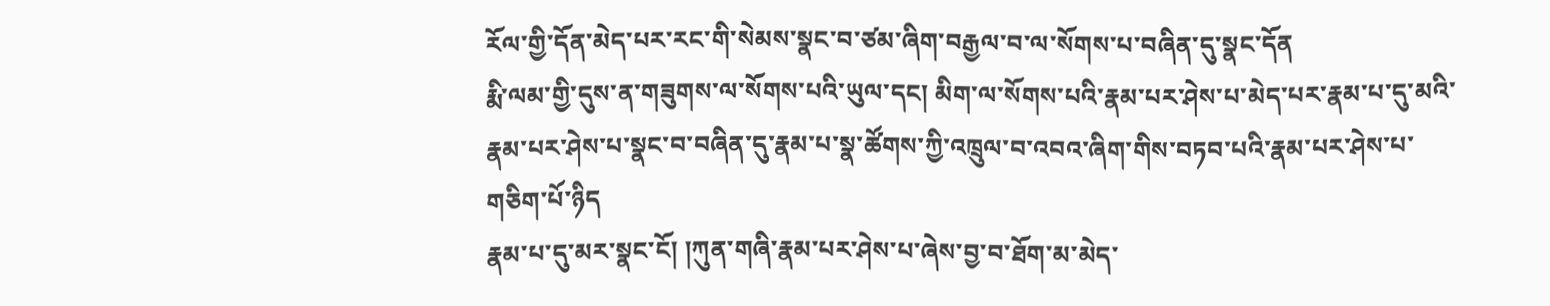རོལ་གྱི་དོན་མེད་པར་རང་གི་སེམས་སྣང་བ་ཙམ་ཞིག་བརྒྱལ་བ་ལ་སོགས་པ་བཞིན་དུ་སྣང་དོན
རྨི་ལམ་གྱི་དུས་ན་གཟུགས་ལ་སོགས་པའི་ཡུལ་དང། མིག་ལ་སོགས་པའི་རྣམ་པར་ཤེས་པ་མེད་པར་རྣམ་པ་དུ་མའི་རྣམ་པར་ཤེས་པ་སྣང་བ་བཞིན་དུ་རྣམ་པ་སྣ་ཚོགས་ཀྱི་འཁྲུལ་བ་འབའ་ཞིག་གིས་བཏབ་པའི་རྣམ་པར་ཤེས་པ་གཅིག་པོ་ཉིད
རྣམ་པ་དུ་མར་སྣང་ངོ། །ཀུན་གཞི་རྣམ་པར་ཤེས་པ་ཞེས་བྱ་བ་ཐོག་མ་མེད་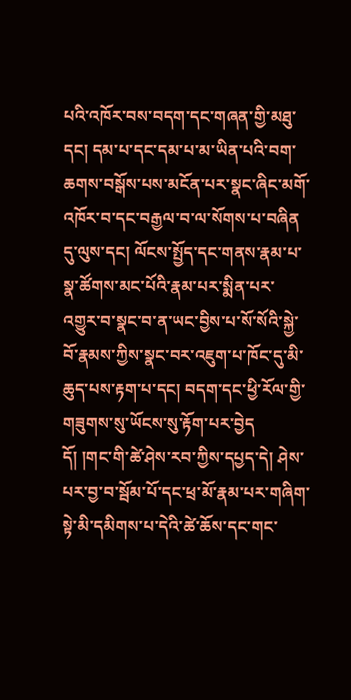པའི་འཁོར་བས་བདག་དང་གཞན་གྱི་མཐུ་དང། དམ་པ་དང་དམ་པ་མ་ཡིན་པའི་བག་ཆགས་བསྒོས་པས་མངོན་པར་སྣང་ཞིང་མགོ་འཁོར་བ་དང་བརྒྱལ་བ་ལ་སོགས་པ་བཞིན
དུ་ལུས་དང། ལོངས་སྤྱོད་དང་གནས་རྣམ་པ་སྣ་ཚོགས་མང་པོའི་རྣམ་པར་སྨིན་པར་འགྱུར་བ་སྣང་བ་ན་ཡང་བྱིས་པ་སོ་སོའི་སྐྱེ་བོ་རྣམས་ཀྱིས་སྣང་བར་འཇུག་པ་ཁོང་དུ་མི་ཆུད་པས་རྟག་པ་དང། བདག་དང་ཕྱི་རོལ་གྱི་གཟུགས་སུ་ཡོངས་སུ་རྟོག་པར་བྱེད
དོ། །གང་གི་ཚེ་ཤེས་རབ་ཀྱིས་དཔྱད་དེ། ཤེས་པར་བྱ་བ་སྦོམ་པོ་དང་ཕྲ་མོ་རྣམ་པར་གཞིག་སྟེ་མི་དམིགས་པ་དེའི་ཚེ་ཆོས་དང་གང་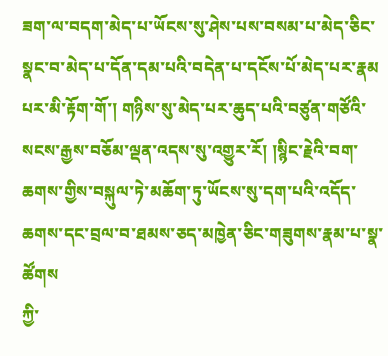ཟག་ལ་བདག་མེད་པ་ཡོངས་སུ་ཤེས་པས་བསམ་པ་མེད་ཅིང་སྣང་བ་མེད་པ་དོན་དམ་པའི་བདེན་པ་དངོས་པོ་མེད་པར་རྣམ
པར་མི་རྟོག་གོ་། གཉིས་སུ་མེད་པར་ཆུད་པའི་བཙུན་གཙོའི་སངས་རྒྱས་བཅོམ་ལྡན་འདས་སུ་འགྱུར་རོ། །སྙིང་རྗེའི་བག་ཆགས་གྱིས་བསྐུལ་ཏེ་མཆོག་ཏུ་ཡོངས་སུ་དག་པའི་འདོད་ཆགས་དང་བྲལ་བ་ཐམས་ཅད་མཁྱེན་ཅིང་གཟུགས་རྣམ་པ་སྣ་ཚོགས
ཀྱི་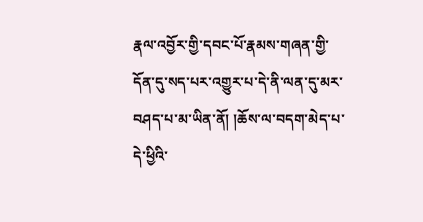རྣལ་འབྱོར་གྱི་དབང་པོ་རྣམས་གཞན་གྱི་དོན་དུ་སད་པར་འགྱུར་པ་དེ་ནི་ལན་དུ་མར་བཤད་པ་མ་ཡིན་ནོ། །ཆོས་ལ་བདག་མེད་པ་དེ་ཕྱིའི་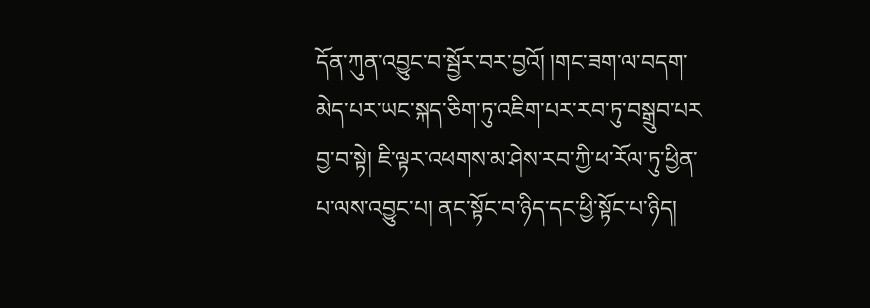དོན་ཀུན་འབྱུང་བ་སྦྱོར་བར་བྱའོ། །གང་ཟག་ལ་བདག་མེད་པར་ཡང་སྐད་ཅིག་ཏུ་འཇིག་པར་རབ་ཏུ་བསྒྲུབ་པར
བྱ་བ་སྟེ། ཇི་ལྟར་འཕགས་མ་ཤེས་རབ་ཀྱི་ཕ་རོལ་ཏུ་ཕྱིན་པ་ལས་འབྱུང་པ། ནང་སྟོང་བ་ཉིད་དང་ཕྱི་སྟོང་པ་ཉིད།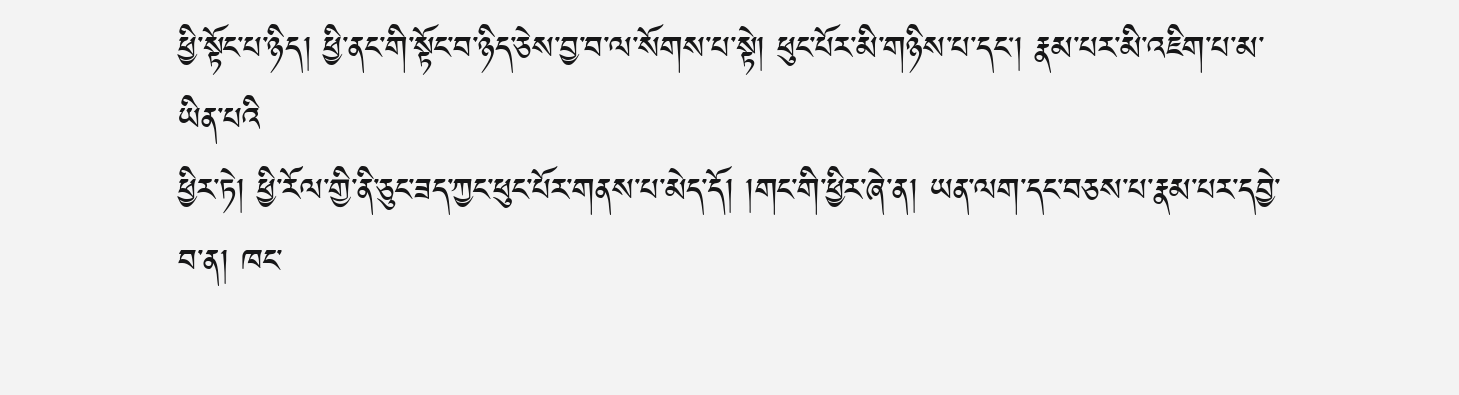ཕྱི་སྟོང་པ་ཉིད། ཕྱི་ནང་གི་སྟོང་བ་ཉིད་ཅེས་བྱ་བ་ལ་སོགས་པ་སྟེ། ཕུང་པོར་མི་གཉིས་པ་དང། རྣམ་པར་མི་འཇིག་པ་མ་ཡིན་པའི
ཕྱིར་ཏེ། ཕྱི་རོལ་གྱི་ནི་ཅུང་ཟད་ཀྱང་ཕུང་པོར་གནས་པ་མེད་དོ། །གང་གི་ཕྱིར་ཞེ་ན། ཡན་ལག་དང་བཅས་པ་རྣམ་པར་དབྱེ་བ་ན། ཁང་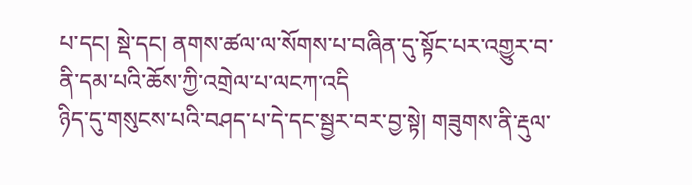པ་དང། སྡེ་དང། ནགས་ཚལ་ལ་སོགས་པ་བཞིན་དུ་སྟོང་པར་འགྱུར་བ་ནི་དམ་པའི་ཆོས་ཀྱི་འགྲེལ་པ་ལངཀ་འདི
ཉིད་དུ་གསུངས་པའི་བཤད་པ་དེ་དང་སྦྱར་བར་བྱ་སྟེ། གཟུགས་ནི་རྡུལ་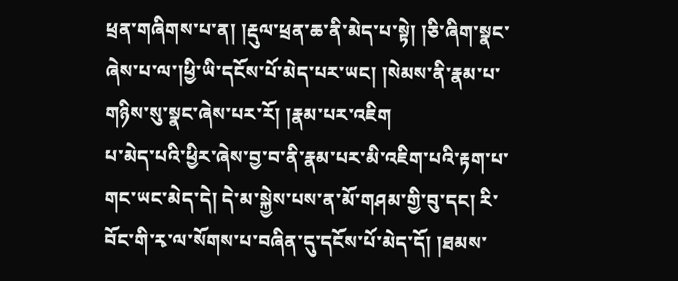ཕྲན་གཞིགས་པ་ན། །རྡུལ་ཕྲན་ཆ་ནི་མེད་པ་སྟེ། །ཅི་ཞིག་སྣང་ཞེས་པ་ལ་།ཕྱི་ཡི་དངོས་པོ་མེད་པར་ཡང། །སེམས་ནི་རྣམ་པ་གཉིས་སུ་སྣང་ཞེས་པར་རོ། །རྣམ་པར་འཇིག
པ་མེད་པའི་ཕྱིར་ཞེས་བྱ་བ་ནི་རྣམ་པར་མི་འཇིག་པའི་རྟག་པ་གང་ཡང་མེད་དེ། དེ་མ་སྐྱེས་པས་ན་མོ་གཤམ་གྱི་བུ་དང། རི་བོང་གི་རྭ་ལ་སོགས་པ་བཞིན་དུ་དངོས་པོ་མེད་དོ། །ཐམས་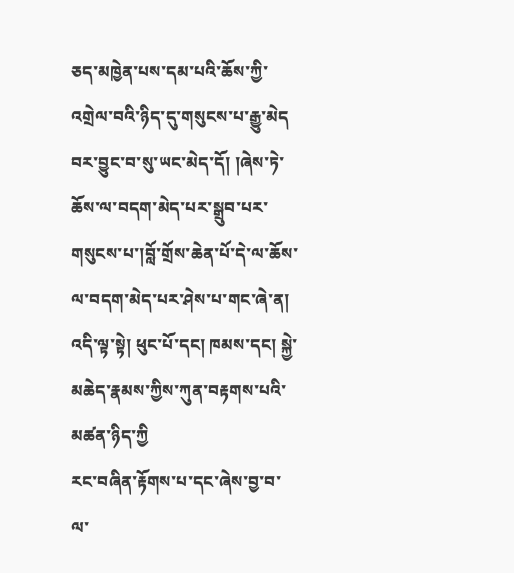ཅད་མཁྱེན་པས་དམ་པའི་ཆོས་ཀྱི་འགྲེལ་བའི་ཉིད་དུ་གསུངས་པ་རྒྱུ་མེད
བར་བྱུང་བ་སུ་ཡང་མེད་དོ། །ཞེས་ཏེ་ཆོས་ལ་བདག་མེད་པར་སྒྲུབ་པར་གསུངས་པ་།བློ་གྲོས་ཆེན་པོ་དེ་ལ་ཆོས་ལ་བདག་མེད་པར་ཤེས་པ་གང་ཞེ་ན། འདི་ལྟ་སྟེ། ཕུང་པོ་དང། ཁམས་དང། སྐྱེ་མཆེད་རྣམས་ཀྱིས་ཀུན་བརྟགས་པའི་མཚན་ཉིད་ཀྱི
རང་བཞིན་རྟོགས་པ་དང་ཞེས་བྱ་བ་ལ་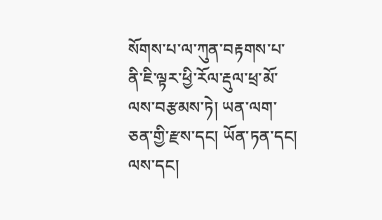སོགས་པ་ལ་ཀུན་བརྟགས་པ་ནི་ཇི་ལྟར་ཕྱི་རོལ་རྡུལ་ཕྲ་མོ་ལས་བརྩམས་ཏེ། ཡན་ལག་ཅན་གྱི་རྫས་དང། ཡོན་ཏན་དང། ལས་དང།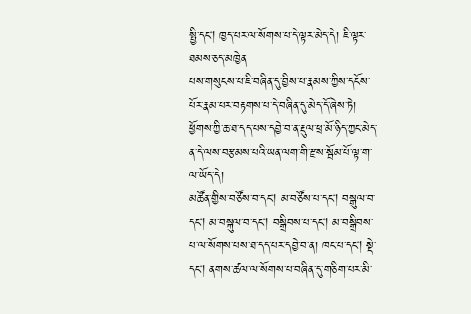སྤྱི་དང། ཁྱད་པར་ལ་སོགས་པ་དེ་ལྟར་མེད་དེ། ཇི་ལྟར་ཐམས་ཅད་མཁྱེན
པས་གསུངས་པ་ཇི་བཞིན་དུ་བྱིས་པ་རྣམས་ཀྱིས་དངོས་པོར་རྣམ་པར་བརྟགས་པ་དེ་བཞིན་དུ་མེད་དོ་ཞེས་ཏེ། ཕྱོགས་ཀྱི་ཆ་ཐ་དད་པས་དབྱེ་བ་ན་རྡུལ་ཕྲ་མོ་ཉིད་ཀྱང་མེད་ན་དེ་ལས་བརྩམས་པའི་ཡན་ལག་གི་རྫས་སྦོམ་པོ་ལྟ་ག་ལ་ཡོད་དེ།
མཚོན་གྱིས་བཙོས་བ་དང། མ་བཙོས་པ་དང། བསྒུལ་བ་དང། མ་བསྐུལ་བ་དང། བསྒྲིབས་པ་དང། མ་བསྒྲིབས་པ་ལ་སོགས་པས་ཐ་དད་པར་དབྱེ་བ་ན། ཁང་པ་དང། སྡེ་དང། ནགས་ཚལ་ལ་སོགས་པ་བཞིན་དུ་གཅིག་པར་མི་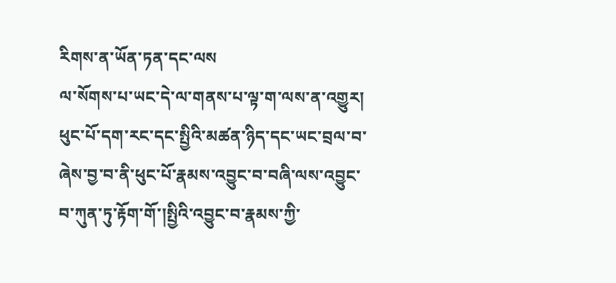རིགས་ན་ཡོན་ཏན་དང་ལས
ལ་སོགས་པ་ཡང་དེ་ལ་གནས་པ་ལྟ་ག་ལས་ན་འགྱུར། ཕུང་པོ་དག་རང་དང་སྤྱིའི་མཚན་ཉིད་དང་ཡང་བྲལ་བ་ཞེས་བྱ་བ་ནི་ཕུང་པོ་རྣམས་འབྱུང་བ་བཞི་ལས་འབྱུང་བ་ཀུན་ཏུ་རྟོག་གོ་།སྤྱིའི་འབྱུང་བ་རྣམས་ཀྱི་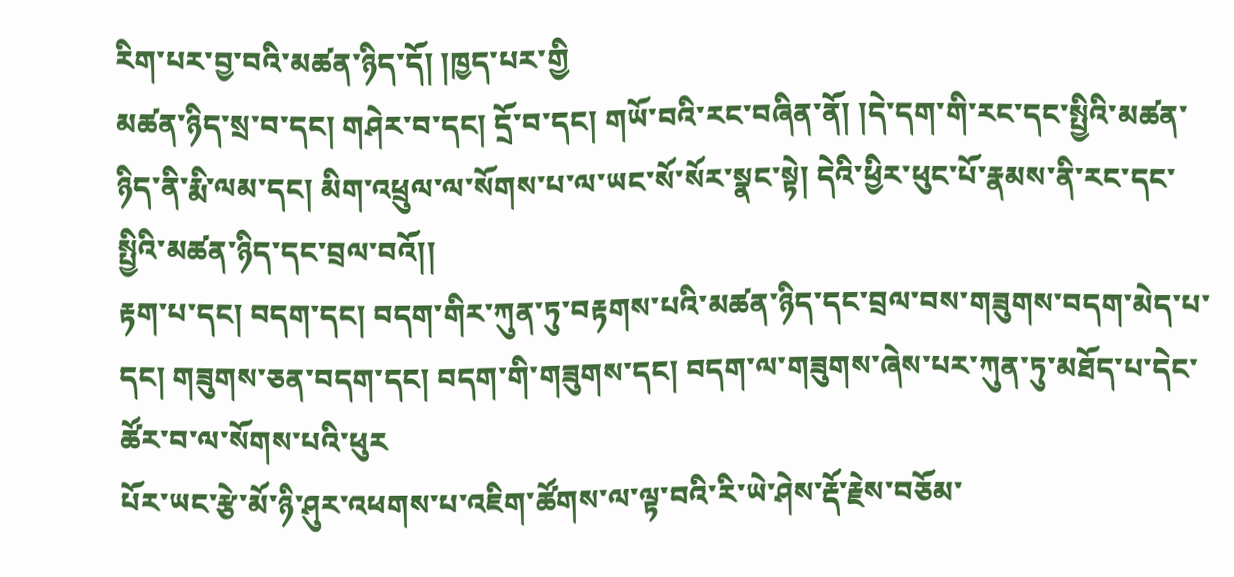རིག་པར་བྱ་བའི་མཚན་ཉིད་དོ། །ཁྱད་པར་གྱི
མཚན་ཉིད་སྲ་བ་དང། གཤེར་བ་དང། དྲོ་བ་དང། གཡོ་བའི་རང་བཞིན་ནོ། །དེ་དག་གི་རང་དང་སྤྱིའི་མཚན་ཉིད་ནི་རྨི་ལམ་དང། མིག་འཕྲུལ་ལ་སོགས་པ་ལ་ཡང་སོ་སོར་སྣང་སྟེ། དེའི་ཕྱིར་ཕུང་པོ་རྣམས་ནི་རང་དང་སྤྱིའི་མཚན་ཉིད་དང་བྲལ་བའོ།།
རྟག་པ་དང། བདག་དང། བདག་གིར་ཀུན་ཏུ་བརྟགས་པའི་མཚན་ཉིད་དང་བྲལ་བས་གཟུགས་བདག་མེད་པ་དང། གཟུགས་ཅན་བདག་དང། བདག་གི་གཟུགས་དང། བདག་ལ་གཟུགས་ཞེས་པར་ཀུན་ཏུ་མཐོད་པ་དེང་ཚོར་བ་ལ་སོགས་པའི་ཕུར
པོར་ཡང་རྩེ་མོ་ཉི་ཤུར་འཕགས་པ་འཇིག་ཚོགས་ལ་ལྟ་བའི་རི་ཡེ་ཤེས་རྡོ་རྗེས་བཅོམ་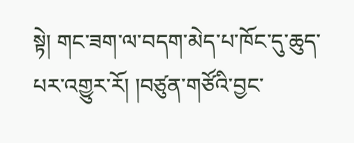སྟེ། གང་ཟག་ལ་བདག་མེད་པ་ཁོང་དུ་ཆུད་པར་འགྱུར་རོ། །བཙུན་གཙོའི་བྱང་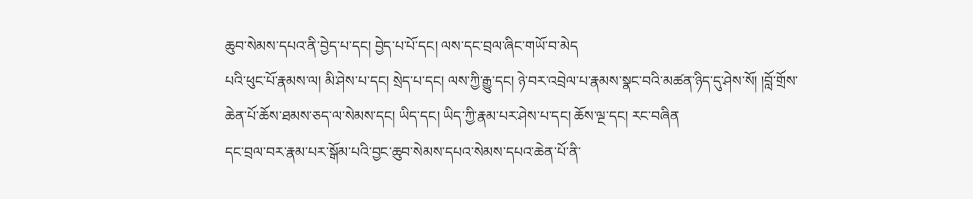ཆུབ་སེམས་དཔའ་ནི་བྱེད་པ་དང། བྱེད་པ་པོ་དང། ལས་དང་བྲལ་ཞིང་གཡོ་བ་མེད
པའི་ཕུང་པོ་རྣམས་ལ། མི་ཤེས་པ་དང། སྲེད་པ་དང། ལས་ཀྱི་རྒྱུ་དང། ཉེ་བར་འབྲེལ་པ་རྣམས་སྣང་བའི་མཚན་ཉིད་དུ་ཤེས་སོ། །བློ་གྲོས་ཆེན་པོ་ཆོས་ཐམས་ཅད་ལ་སེམས་དང། ཡིད་དང། ཡིད་ཀྱི་རྣམ་པར་ཤེས་པ་དང། ཆོས་ལྔ་དང། རང་བཞིན
དང་བྲལ་བར་རྣམ་པར་སྒོམ་པའི་བྱང་ཆུབ་སེམས་དཔའ་སེམས་དཔའ་ཆེན་པོ་ནི་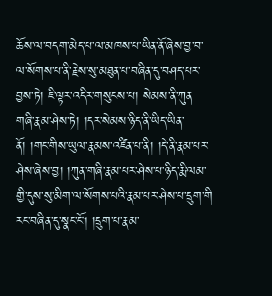ཆོས་ལ་བདག་མེད་པ་ལ་མཁས་པ་ཡིན་ནོ་ཞེས་བྱ་བ་ལ་སོགས་པ་ནི་རྗེས་སུ་མཐུན་པ་བཞིན་དུ་བཤད་པར་བྱས་ཏེ། ཇི་ལྟར་འདིར་གསུངས་པ། སེམས་ནི་ཀུན
གཞི་རྣམ་ཤེས་ཏེ། །དར་སེམས་ཉིད་ནི་ཡིད་ཡིན་ནོ། །གང་གིས་ཡུལ་རྣམས་འཛིན་པ་ནི། །དེ་ནི་རྣམ་པར་ཤེས་ཞེས་བྱ། །ཀུན་གཞི་རྣམ་པར་ཤེས་པ་ཉིད་རྨི་ལམ་གྱི་དུས་སུ་མིག་ལ་སོགས་པའི་རྣམ་པར་ཤེས་པ་དྲུག་གི
རང་བཞིན་དུ་སྣང་ངོ། །དྲུག་པ་རྣམ་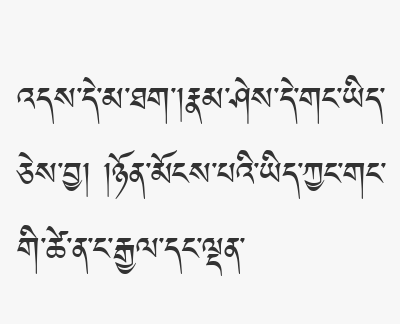འདས་དེ་མ་ཐག་།རྣམ་ཤེས་དེ་གང་ཡིད་ཅེས་བྱ། །ཉོན་མོངས་པའི་ཡིད་ཀྱང་གང་གི་ཚེ་ན་ང་རྒྱལ་དང་ལྡན་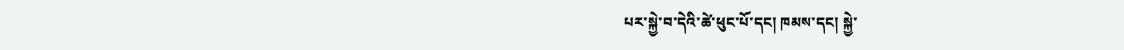པར་སྐྱེ་བ་དེའི་ཚེ་ཕུང་པོ་དང། ཁམས་དང། སྐྱེ་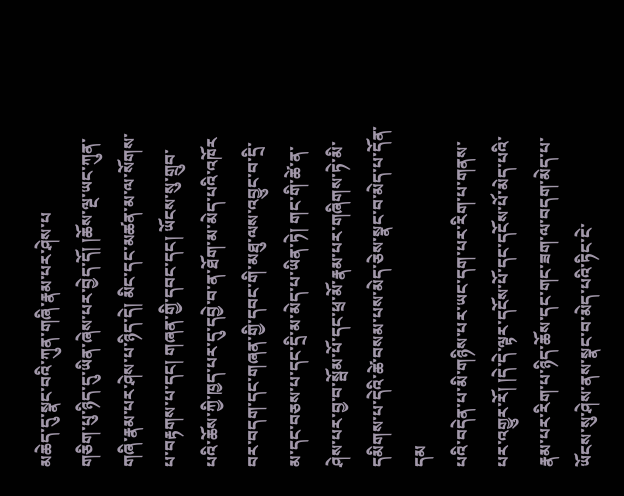མཆེད་དུ་སྣང་བའི་ཀུན་གཞི་རྣམ་པར་ཤེས་པ
གཅིག་པུ་ཉིད་དུ་ཡིན་ཞེས་པར་བྱེད་དོ། །ཆོས་ལྔ་ཡང་ཀུན་གཞི་རྣམ་པར་ཤེས་པ་ཉིད་དེ། མིང་དང་མཚན་མ་ལ་སོགས་པ་བརྟགས་པ་དང། གཞན་གྱི་དབང་དང། ཡོངས་སུ་གྲུབ་པའི་ཆོས་ཀྱི་ཁྱད་པར་དུ་དབྱེ་བ་ན་ཐོག་མ་མེད་པའི་འཁོར
བར་བདག་དང་གཞན་གྱི་དབང་གི་མཐུ་ལས་འབྱུང་བ་དྲི་མ་དང་བཅས་པ་དང་དྲི་མ་མེད་པ་ཡིན་ཏེ། གང་གི་ཚེ་ན་ཤེས་པར་བྱ་བ་སྦོམ་པོ་དང་ཕྲ་མོ་རྣམ་པར་གཞིགས་ཏེ་མི་དམིགས་པ་དེའི་ཚེ་བསམ་པས་མེད་ཅེས་སྣང་བ་མེད་པ་དོན་དམ
པའི་བདེན་པ་མི་གཉིས་པར་ཡང་དག་པར་རིག་པ་གནས་པར་འགྱུར་རོ། །དེ་དེ་ལྟར་དངོས་པོ་དང་དངོས་པོ་མེད་པའི་རྣམ་པར་རིག་པ་ཉིད་ཆོས་དང་གང་ཟག་ལ་བདག་མེད་པ་ཡོངས་སུ་ཤེས་ནས་སྣང་བ་མེད་པའི་ཏིང་ངེ་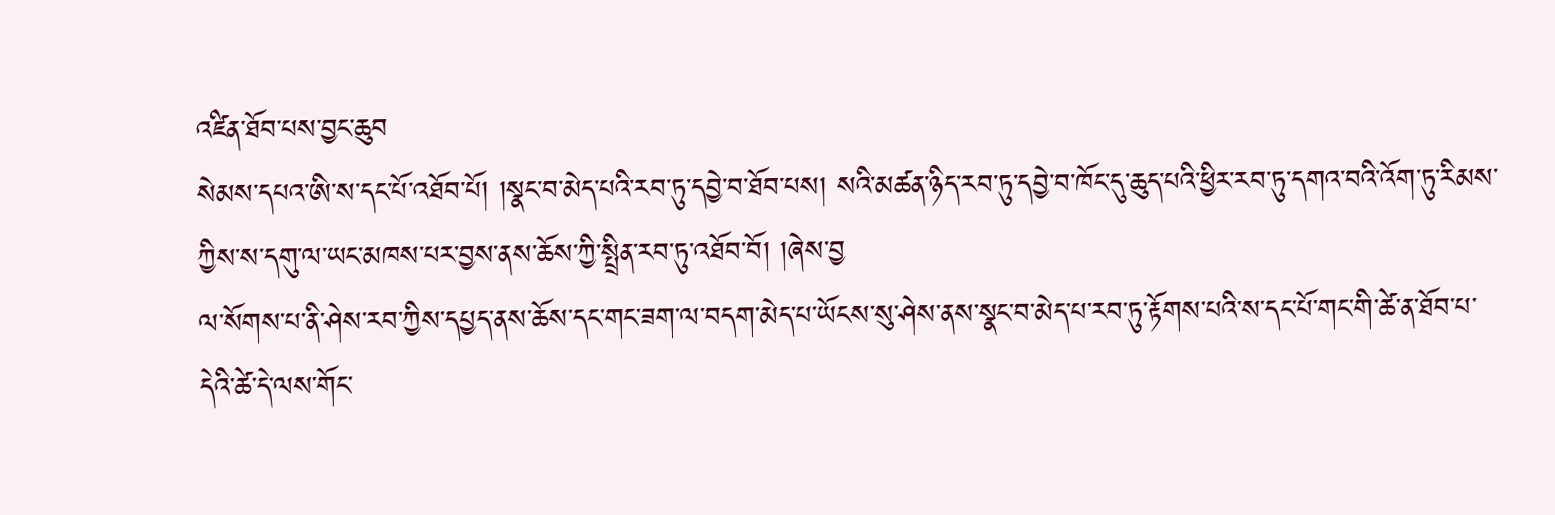འཛིན་ཐོབ་པས་བྱང་ཆུབ
སེམས་དཔའ་ཨི་ས་དང་པོ་འཐོབ་པོ། །སྣང་བ་མེད་པའི་རབ་ཏུ་དབྱེ་བ་ཐོབ་པས། སའི་མཚན་ཉིད་རབ་ཏུ་དབྱེ་བ་ཁོང་དུ་ཆུད་པའི་ཕྱིར་རབ་ཏུ་དགའ་བའི་འོག་ཏུ་རིམས་ཀྱིས་ས་དགུ་ལ་ཡང་མཁས་པར་བྱས་ནས་ཆོས་ཀྱི་སྤྲིན་རབ་ཏུ་འཐོབ་བོ། །ཞེས་བྱ
ལ་སོགས་པ་ནི་ཤེས་རབ་ཀྱིས་དཔྱད་ནས་ཆོས་དང་གང་ཟག་ལ་བདག་མེད་པ་ཡོངས་སུ་ཤེས་ནས་སྣང་བ་མེད་པ་རབ་ཏུ་རྟོགས་པའི་ས་དང་པོ་གང་གི་ཚེ་ན་ཐོབ་པ་དེའི་ཚེ་དེ་ལས་གོང་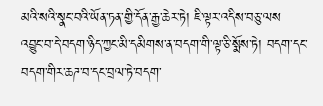མའི་སའི་སྣང་བའི་ཡོན་ཏན་གྱི་དོན་རྒྱ་ཆེར་ཏེ། ཇི་ལྟར་འདིས་བཅུ་ལས
འབྱུང་བ་དེ་བདག་ཉིད་ཀྱང་མི་དམིགས་ན་བདག་གི་ལྟ་ཅི་སྨོས་ཏེ། བདག་དང་བདག་གིར་ཆཌ་བ་དང་བྲལ་ཏེ་བདག་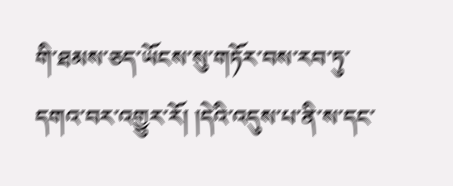གི་ཐམས་ཅད་ཡོངས་སུ་གཏོར་བས་རབ་ཏུ་དགའ་བར་འགྱུར་རོ། །དེའི་འདུས་པ་ནི་ས་དང་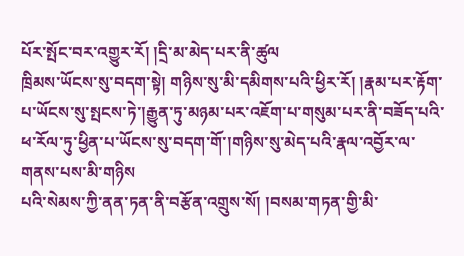པོར་སྤོང་བར་འགྱུར་རོ། །དྲི་མ་མེད་པར་ནི་ཚུལ
ཁྲིམས་ཡོངས་སུ་བདག་སྟེ། གཉིས་སུ་མི་དམིགས་པའི་ཕྱིར་རོ། །རྣམ་པར་རྟོག་པ་ཡོངས་སུ་སྤངས་ཏེ་།རྒྱུན་ཏུ་མཉམ་པར་འཇོག་པ་གསུམ་པར་ནི་བཟོད་པའི་ཕ་རོལ་ཏུ་ཕྱིན་པ་ཡོངས་སུ་བདག་གོ་།གཉིས་སུ་མེད་པའི་རྣལ་འབྱོར་ལ་གནས་པས་མི་གཉིས
པའི་སེམས་ཀྱི་ནན་ཏན་ནི་བརྩོན་འགྲུས་སོ། །བསམ་གཏན་གྱི་མི་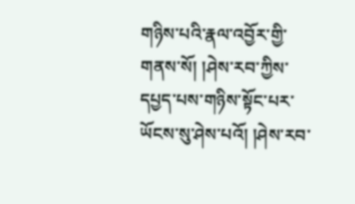གཉིས་པའི་རྣལ་འབྱོར་གྱི་གནས་སོ། །ཤེས་རབ་ཀྱིས་དཔྱད་པས་གཉིས་སྟོང་པར་ཡོངས་སུ་ཤེས་པའོ། །ཤེས་རབ་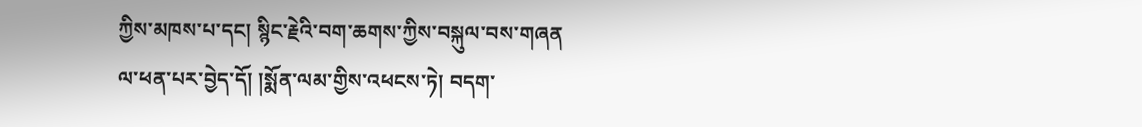ཀྱིས་མཁས་པ་དང། སྙིང་རྗེའི་བག་ཆགས་ཀྱིས་བསྐུལ་བས་གཞན
ལ་ཕན་པར་བྱེད་དོ། །སྨོན་ལམ་གྱིས་འཕངས་ཏེ། བདག་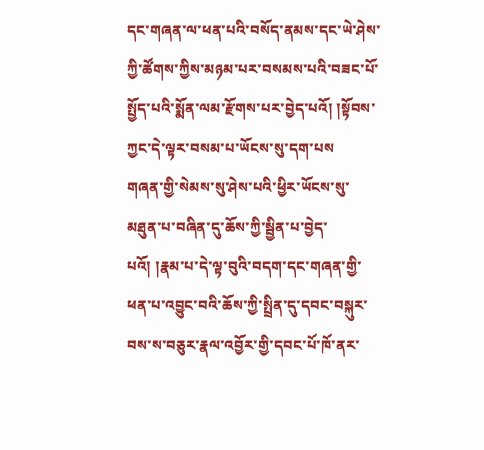དང་གཞན་ལ་ཕན་པའི་བསོད་ནམས་དང་ཡེ་ཤེས་ཀྱི་ཚོགས་ཀྱིས་མཉམ་པར་བསམས་པའི་བཟང་པོ་སྤྱོད་པའི་སྨོན་ལམ་རྫོགས་པར་བྱེད་པའོ། །སྟོབས་ཀྱང་དེ་ལྟར་བསམ་པ་ཡོངས་སུ་དག་པས
གཞན་གྱི་སེམས་སུ་ཤེས་པའི་ཕྱིར་ཡོངས་སུ་མཐུན་པ་བཞིན་དུ་ཆོས་ཀྱི་སྦྱིན་པ་བྱེད་པའོ། །རྣམ་པ་དེ་ལྟ་བུའི་བདག་དང་གཞན་གྱི་ཕན་པ་འབྱུང་བའི་ཆོས་ཀྱི་སྤྲིན་དུ་དབང་བསྐུར་བས་ས་བཅུར་རྣལ་འབྱོར་གྱི་དབང་པོ་ཁོ་ནར་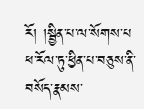རོ། །སྦྱིན་པ་ལ་སོགས་པ
ཕ་རོལ་ཏུ་ཕྱིན་པ་བཅུས་ནི་བསོད་རྣམས་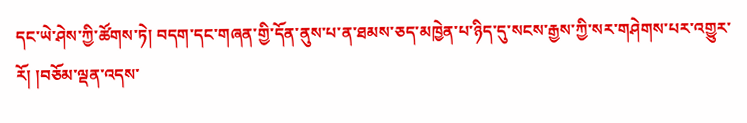དང་ཡེ་ཤེས་ཀྱི་ཚོགས་ཏེ། བདག་དང་གཞན་གྱི་དོན་ནུས་པ་ན་ཐམས་ཅད་མཁྱེན་པ་ཉིད་དུ་སངས་རྒྱས་ཀྱི་སར་གཤེགས་པར་འགྱུར་རོ། །བཅོམ་ལྡན་འདས་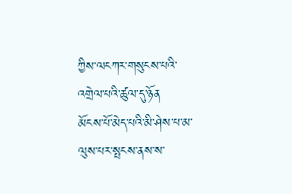ཀྱིས་ལངཀར་གསུངས་པའི་འགྲེལ་པའི་ཚུལ་དུ་ཉོན
མོངས་པོ་མེད་པའི་མི་ཤེས་པ་མ་ལུས་པར་སྤངས་ནས་ས་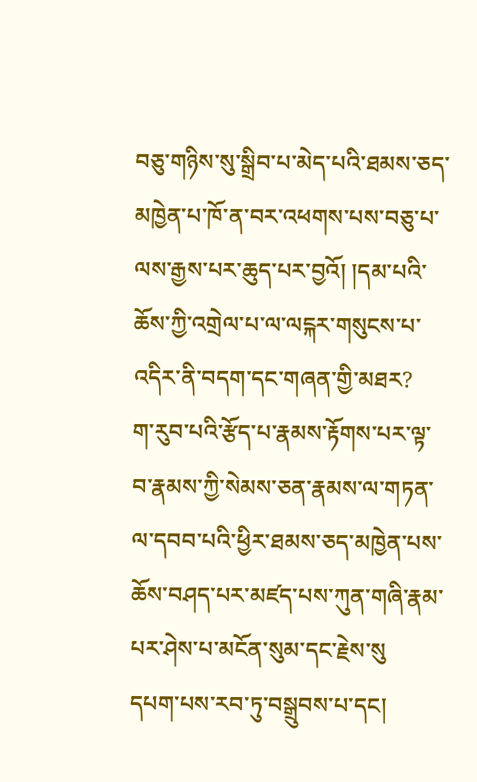བཅུ་གཉིས་སུ་སྒྲིབ་པ་མེད་པའི་ཐམས་ཅད་མཁྱེན་པ་ཁོ་ན་བར་འཕགས་པས་བཅུ་པ་ལས་རྒྱས་པར་ཆུད་པར་བྱའོ། །དམ་པའི་ཆོས་ཀྱི་འགྲེལ་པ་ལ་ལངྐར་གསུངས་པ་འདིར་ནི་བདག་དང་གཞན་གྱི་མཐར?
ག་རུབ་པའི་རྩོད་པ་རྣམས་རྟོགས་པར་ལྟ་བ་རྣམས་ཀྱི་སེམས་ཅན་རྣམས་ལ་གཏན་ལ་དབབ་པའི་ཕྱིར་ཐམས་ཅད་མཁྱེན་པས་ཆོས་བཤད་པར་མཛད་པས་ཀུན་གཞི་རྣམ་པར་ཤེས་པ་མངོན་སུམ་དང་རྗེས་སུ
དཔག་པས་རབ་ཏུ་བསྒྲུབས་པ་དང།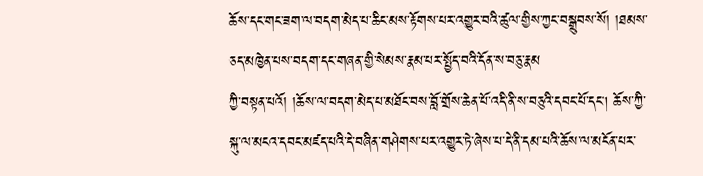ཆོས་དང་གང་ཟག་ལ་བདག་མེད་པ་ཆིང་མས་རྟོགས་པར་འགྱུར་བའི་ཚུལ་གྱིས་ཀྱང་བསྒྲུབས་སོ། །ཐམས་ཅད་མཁྱེན་པས་བདག་དང་གཞན་གྱི་སེམས་རྣམ་པར་སྤྱོད་བའི་དོན་ས་བཅུ་རྣམ
ཀྱི་བསྟན་པའོ། །ཆོས་ལ་བདག་མེད་པ་མཐོང་བས་བློ་གྲོས་ཆེན་པོ་འདི་ནི་ས་བཅུའི་དབང་པོ་དང། ཆོས་ཀྱི་སྐུ་ལ་མངའ་དབང་མཛད་པའི་དེ་བཞིན་གཤེགས་པར་འགྱུར་ཏེ་ཞེས་པ་དེ་ནི་དམ་པའི་ཆོས་ལ་མངོན་པར་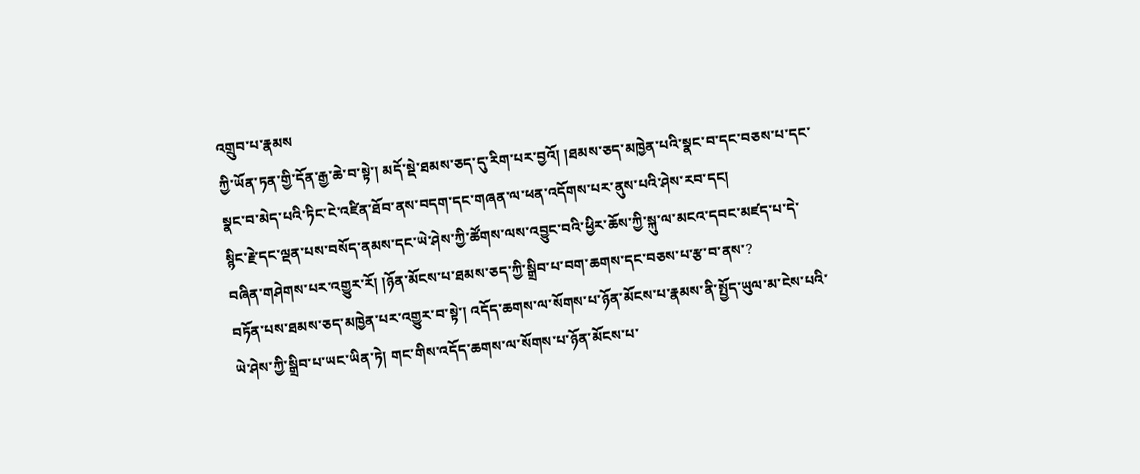འགྲུབ་པ་རྣམས
ཀྱི་ཡོན་ཏན་གྱི་དོན་རྒྱ་ཆེ་བ་སྟེ་། མདོ་སྡེ་ཐམས་ཅད་དུ་རིག་པར་བྱའོ། །ཐམས་ཅད་མཁྱེན་པའི་སྣང་བ་དང་བཅས་པ་དང་སྣང་བ་མེད་པའི་ཏིང་ངེ་འཛིན་ཐོབ་ནས་བདག་དང་གཞན་ལ་ཕན་འདོགས་པར་ནུས་པའི་ཤེས་རབ་དང།
སྙིང་རྗེ་དང་ལྡན་པས་བསོད་ནམས་དང་ཡེ་ཤེས་ཀྱི་ཚོགས་ལས་འབྱུང་བའི་ཕྱིར་ཆོས་ཀྱི་སྐུ་ལ་མངའ་དབང་མཛད་པ་དེ་བཞིན་གཤེགས་པར་འགྱུར་རོ། །ཉོན་མོངས་པ་ཐམས་ཅད་ཀྱི་སྒྲིབ་པ་བག་ཆགས་དང་བཅས་པ་རྩ་བ་ནས་?
བཏོན་པས་ཐམས་ཅད་མཁྱེན་པར་འགྱུར་བ་སྟེ་། འདོད་ཆགས་ལ་སོགས་པ་ཉོན་མོངས་པ་རྣམས་ནི་སྤྱོད་ཡུལ་མ་ངེས་པའི་ཡེ་ཤེས་ཀྱི་སྒྲིབ་པ་ཡང་ཡིན་ཏེ། གང་གིས་འདོད་ཆགས་ལ་སོགས་པ་ཉོན་མོངས་པ་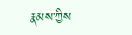རྣམས་ཀྱིས